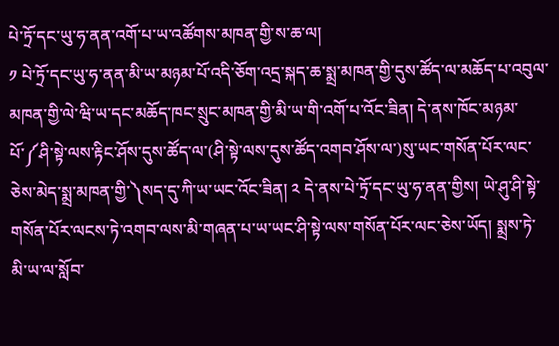པེ་ཏྲོ་དང་ཡུ་ཧ་ནན་འགོ་པ་ཡ་འཚོགས་མཁན་གྱི་ས་ཆ་ལ།
༡ པེ་ཏྲོ་དང་ཡུ་ཧ་ནན་མི་ཡ་མཉམ་པོ་འདི་ཅོག་འདྲ་སྐད་ཆ་སྨྲ་མཁན་གྱི་དུས་ཚོད་ལ་མཆོད་པ་འབུལ་མཁན་གྱི་ལེ་ཝི་ཡ་དང་མཆོད་ཁང་སྲུང་མཁན་གྱི་མི་ཡ་གི་འགོ་པ་འོང་ཟིན། དེ་ནས་ཁོང་མཉམ་པོ་༼ཤི་སྟེ་ལས་རྟིང་ཤོས་དུས་ཚོད་ལ་(ཤི་སྟེ་ལས་དུས་ཚོད་འགབ་ཤོས་ལ་)སུ་ཡང་གསོན་པོར་ལང་ཅེས་མེད་སྨྲ་མཁན་གྱི་༽སད་དུ་ཀི་ཡ་ཡང་འོང་ཟིན། ༢ དེ་ནས་པེ་ཏྲོ་དང་ཡུ་ཧ་ནན་གྱིས། ཡེ་ཤུ་ཤི་སྟེ་གསོན་པོར་ལངས་ཏེ་འགབ་ལས་མི་གཞན་པ་ཡ་ཡང་ཤི་སྟེ་ལས་གསོན་པོར་ལང་ཅེས་ཡོད། སྨྲས་ཏེ་མི་ཡ་ལ་སློབ་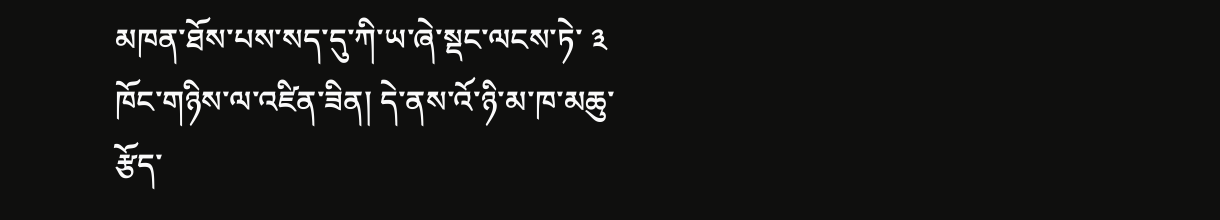མཁན་ཐོས་པས་སད་དུ་ཀི་ཡ་ཞེ་སྡང་ལངས་ཏེ་ ༣ ཁོང་གཉིས་ལ་འཛིན་ཟིན། དེ་ནས་འོ་ཉི་མ་ཁ་མཆུ་རྩོད་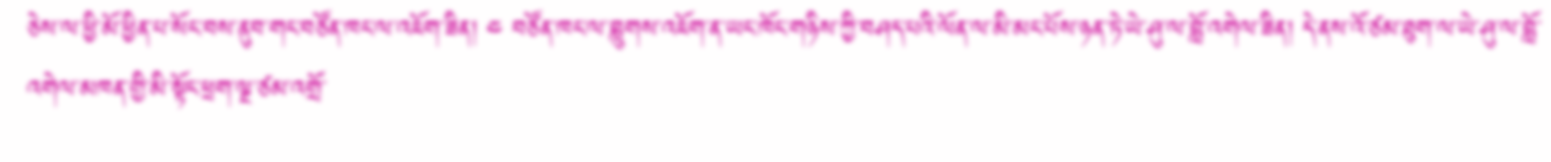ཅེས་ལ་ཕྱི་མོ་ཕྱིན་པ་སོང་བས་ནུབ་གང་བཙོན་ཁང་ལ་འཇོག་ཟིན། ༤ བཙོན་ཁང་ལ་བླུགས་འཇོག་ན་ཡང་ཁོང་གཉིས་ཀྱི་བཤད་པའི་ལོན་ལ་མི་མང་པོས་ཉན་ཏེ་ཡེ་ཤུ་ལ་བློ་འགེལ་ཟིན། དེ་ནས་འོ་ཙམ་ཐུག་ལ་ཡེ་ཤུ་ལ་བློ་འགེལ་མཁན་གྱི་མི་སྟོང་ཕྲག་ལྔ་ཙམ་འགྲོ་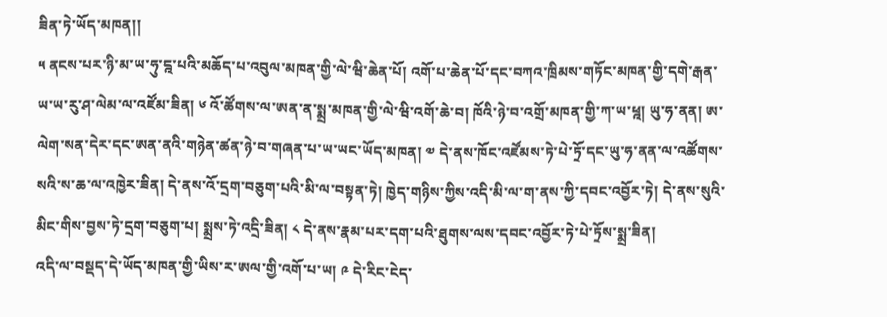ཟིན་ཏེ་ཡོད་མཁན།།
༥ ནངས་པར་ཉི་མ་ཡ་ཧུ་དྰ་པའི་མཆོད་པ་འབུལ་མཁན་གྱི་ལེ་ཝི་ཆེན་པོ། འགོ་པ་ཆེན་པོ་དང་བཀའ་ཁྲིམས་གཏོང་མཁན་གྱི་དགེ་རྒན་ཡ་ཡ་རུ་ཤ་ལེམ་ལ་འཛོམ་ཟིན། ༦ འོ་ཚོགས་ལ་ཨན་ན་སྨྲ་མཁན་གྱི་ལེ་ཝི་འགོ་ཆེ་བ། ཁོའི་ཉེ་བ་འགྲོ་མཁན་གྱི་ཀ་ཡ་ཕྰ། ཡུ་ཧ་ནན། ཨ་ལེག་སན་དེར་དང་ཨན་ནའི་གཉེན་ཚན་ཉེ་བ་གཞན་པ་ཡ་ཡང་ཡོད་མཁན། ༧ དེ་ནས་ཁོང་འཛོམས་ཏེ་པེ་ཏྲོ་དང་ཡུ་ཧ་ནན་ལ་འཚོགས་སའི་ས་ཆ་ལ་འཁྱེར་ཟིན། དེ་ནས་འོ་དྲག་བཅུག་པའི་མི་ལ་བསྟན་ཏེ། ཁྱེད་གཉིས་ཀྱིས་འདི་མི་ལ་ག་ནས་ཀྱི་དབང་འབྱོར་ཏེ། དེ་ནས་སུའི་མིང་གིས་བྱས་ཏེ་དྲག་བཅུག་པ། སྨྲས་ཏེ་འདྲི་ཟིན། ༨ དེ་ནས་རྣམ་པར་དག་པའི་ཐུགས་ལས་དབང་འབྱོར་ཏེ་པེ་ཏྲོས་སྨྲ་ཟིན།
འདི་ལ་བསྡད་དེ་ཡོད་མཁན་གྱི་ཡིས་ར་ཨལ་གྱི་འགོ་པ་ཡ། ༩ དེ་རིང་ངེད་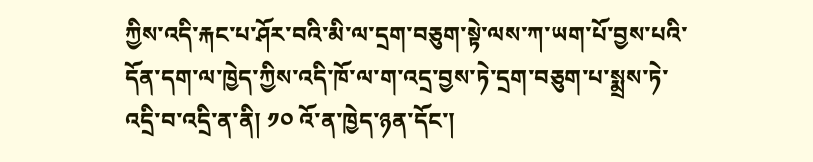ཀྱིས་འདི་རྐང་པ་ཤོར་བའི་མི་ལ་དྲག་བཅུག་སྟེ་ལས་ཀ་ཡག་པོ་བྱས་པའི་དོན་དག་ལ་ཁྱེད་ཀྱིས་འདི་ཁོ་ལ་ག་འདྲ་བྱས་ཏེ་དྲག་བཅུག་པ་སྨྲས་ཏེ་འདྲི་བ་འདྲི་ན་ནི། ༡༠ འོ་ན་ཁྱེད་ཉན་དོང་།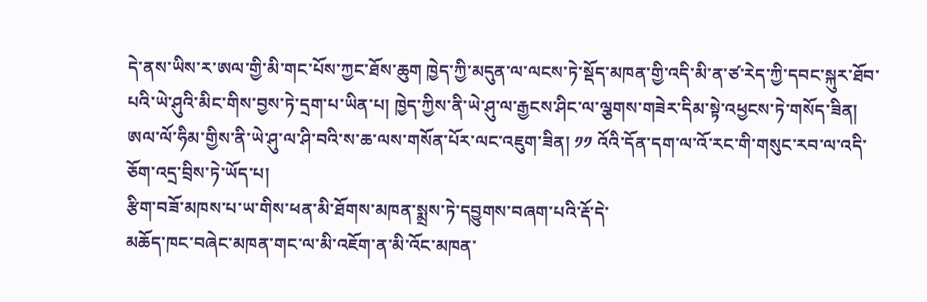དེ་ནས་ཡིས་ར་ཨལ་གྱི་མི་གང་པོས་ཀྱང་ཐོས་ཆུག ཁྱེད་ཀྱི་མདུན་ལ་ལངས་ཏེ་སྡོད་མཁན་གྱི་འདི་མི་ན་ཙ་རེད་ཀྱི་དབང་སྐུར་ཐོབ་པའི་ཡེ་ཤུའི་མིང་གིས་བྱས་ཏེ་དྲག་པ་ཡིན་པ། ཁྱེད་ཀྱིས་ནི་ཡེ་ཤུ་ལ་རྒྱངས་ཤིང་ལ་ལྕགས་གཟེར་དིམ་སྟེ་འཕྱངས་ཏེ་གསོད་ཟིན། ཨལ་ལོ་ཧིམ་གྱིས་ནི་ཡེ་ཤུ་ལ་ཤི་བའི་ས་ཆ་ལས་གསོན་པོར་ལང་འཇུག་ཟིན། ༡༡ འོའི་དོན་དག་ལ་འོ་རང་གི་གསུང་རབ་ལ་འདི་ཅོག་འདྲ་བྲིས་ཏེ་ཡོད་པ།
རྩིག་བཟོ་མཁས་པ་ཡ་གིས་ཕན་མི་ཐོགས་མཁན་སྨྲས་ཏེ་དབྱུགས་བཞག་པའི་རྡོ་དེ་
མཆོད་ཁང་བཞེང་མཁན་གང་ལ་མི་འཇོག་ན་མི་འོང་མཁན་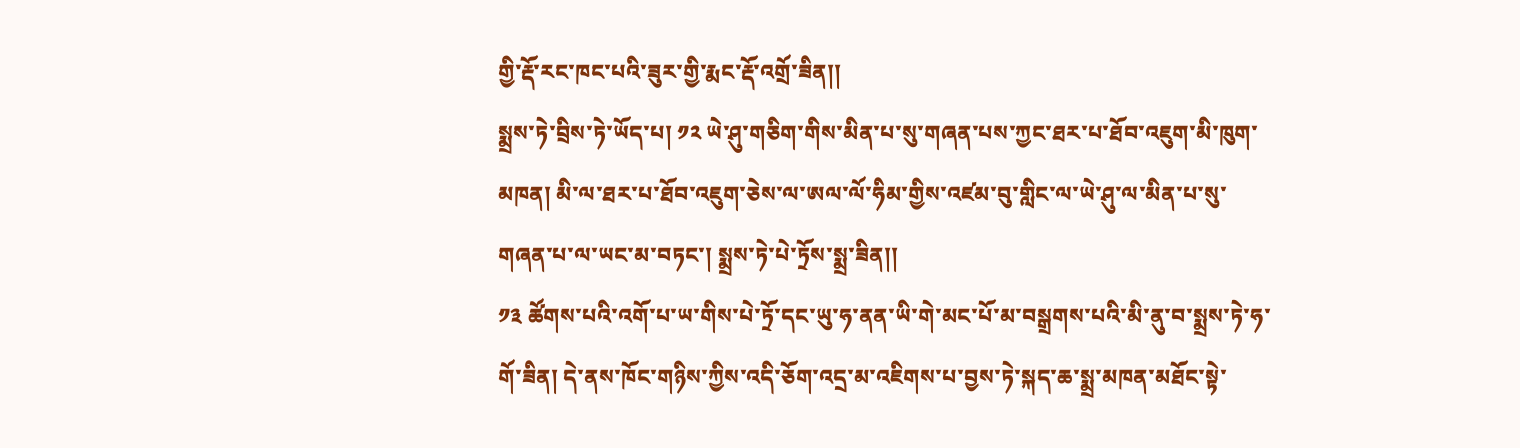གྱི་རྡོ་རང་ཁང་པའི་ཟུར་གྱི་རྨང་རྡོ་འགྲོ་ཟིན།།
སྨྲས་ཏེ་བྲིས་ཏེ་ཡོད་པ། ༡༢ ཡེ་ཤུ་གཅིག་གིས་མིན་པ་སུ་གཞན་པས་ཀྱང་ཐར་པ་ཐོབ་འཇུག་མི་ཁུག་མཁན། མི་ལ་ཐར་པ་ཐོབ་འཇུག་ཅེས་ལ་ཨལ་ལོ་ཧིམ་གྱིས་འཛམ་བུ་གླིང་ལ་ཡེ་ཤུ་ལ་མིན་པ་སུ་གཞན་པ་ལ་ཡང་མ་བཏང་། སྨྲས་ཏེ་པེ་ཏྲོས་སྨྲ་ཟིན།།
༡༣ ཚོགས་པའི་འགོ་པ་ཡ་གིས་པེ་ཏྲོ་དང་ཡུ་ཧ་ནན་ཡི་གེ་མང་པོ་མ་བསྒྲགས་པའི་མི་ནུ་བ་སྨྲས་ཏེ་ཧ་གོ་ཟིན། དེ་ནས་ཁོང་གཉིས་ཀྱིས་འདི་ཅོག་འདྲ་མ་འཇིགས་པ་བྱས་ཏེ་སྐད་ཆ་སྨྲ་མཁན་མཐོང་སྟེ་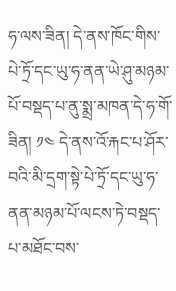ཧ་ལས་ཟིན། དེ་ནས་ཁོང་གིས་པེ་ཏྲོ་དང་ཡུ་ཧ་ནན་ཡེ་ཤུ་མཉམ་པོ་བསྡད་པ་ནུ་སྨྲ་མཁན་དེ་ཧ་གོ་ཟིན། ༡༤ དེ་ནས་འོ་རྐང་པ་ཤོར་བའི་མི་དྲག་སྟེ་པེ་ཏྲོ་དང་ཡུ་ཧ་ནན་མཉམ་པོ་ལངས་ཏེ་བསྡད་པ་མཐོང་བས་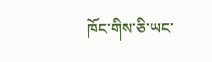ཁོང་གིས་ཅི་ཡང་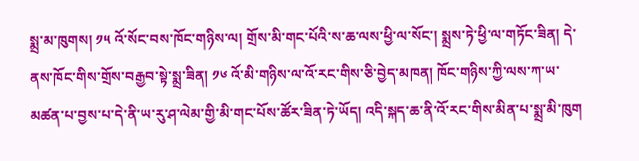སྨྲ་མ་ཁུགས། ༡༥ འོ་སོང་བས་ཁོང་གཉིས་ལ། གྲོས་མི་གང་པོའི་ས་ཆ་ལས་ཕྱི་ལ་སོང་། སྨྲས་ཏེ་ཕྱི་ལ་གཏོང་ཟིན། དེ་ནས་ཁོང་གིས་གྲོས་བརྒྱབ་སྟེ་སྨྲ་ཟིན། ༡༦ འོ་མི་གཉིས་ལ་འོ་རང་གིས་ཅི་བྱེད་མཁན། ཁོང་གཉིས་ཀྱི་ལས་ཀ་ཡ་མཚན་པ་བྱས་པ་དེ་ནི་ཡ་རུ་ཤ་ལེམ་གྱི་མི་གང་པོས་ཚོར་ཟིན་ཏེ་ཡོད། འདི་སྐད་ཆ་ནི་འོ་རང་གིས་མིན་པ་སྨྲ་མི་ཁུག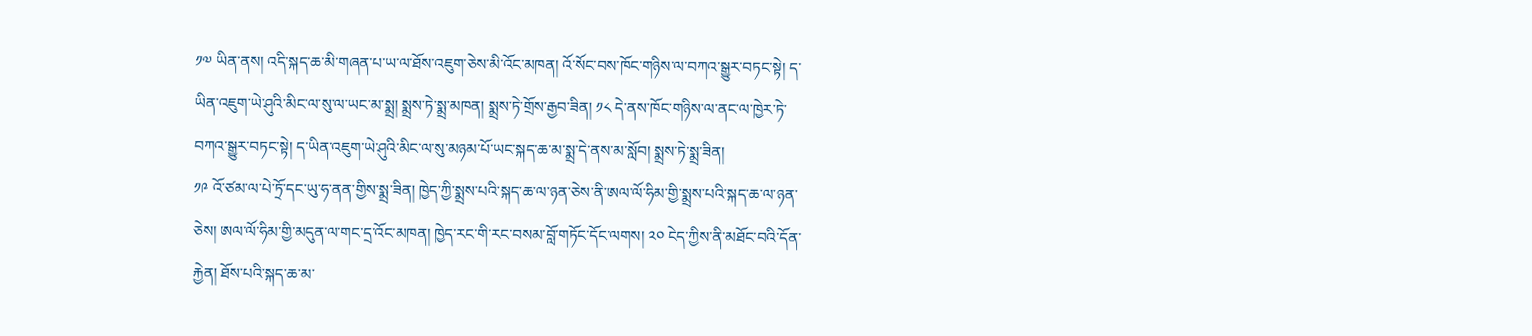༡༧ ཡིན་ནས། འདི་སྐད་ཆ་མི་གཞན་པ་ཡ་ལ་ཐོས་འཇུག་ཅེས་མི་འོང་མཁན། འོ་སོང་བས་ཁོང་གཉིས་ལ་བཀའ་སྒྱུར་བཏང་སྟེ། ད་ཡིན་འཇུག་ཡེ་ཤུའི་མིང་ལ་སུ་ལ་ཡང་མ་སྨྲ། སྨྲས་ཏེ་སྨྲ་མཁན། སྨྲས་ཏེ་གྲོས་རྒྱབ་ཟིན། ༡༨ དེ་ནས་ཁོང་གཉིས་ལ་ནང་ལ་ཁྱེར་ཏེ་བཀའ་སྒྱུར་བཏང་སྟེ། ད་ཡིན་འཇུག་ཡེ་ཤུའི་མིང་ལ་སུ་མཉམ་པོ་ཡང་སྐད་ཆ་མ་སྨྲ་དེ་ནས་མ་སློབ། སྨྲས་ཏེ་སྨྲ་ཟིན།
༡༩ འོ་ཙམ་ལ་པེ་ཏྲོ་དང་ཡུ་ཧ་ནན་གྱིས་སྨྲ་ཟིན། ཁྱེད་ཀྱི་སྨྲས་པའི་སྐད་ཆ་ལ་ཉན་ཅེས་ནི་ཨལ་ལོ་ཧིམ་གྱི་སྨྲས་པའི་སྐད་ཆ་ལ་ཉན་ཅེས། ཨལ་ལོ་ཧིམ་གྱི་མདུན་ལ་གང་དྲ་འོང་མཁན། ཁྱེད་རང་གི་རང་བསམ་བློ་གཏོང་དོང་ལགས། ༢༠ ངེད་ཀྱིས་ནི་མཐོང་བའི་དོན་རྐྱེན། ཐོས་པའི་སྐད་ཆ་མ་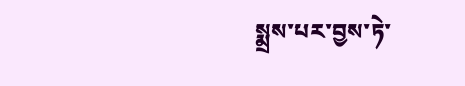སྨྲས་པར་བྱས་ཏེ་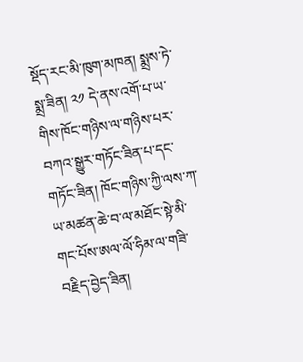སྡོད་རང་མི་ཁུག་མཁན། སྨྲས་ཏེ་སྨྲ་ཟིན། ༢༡ དེ་ནས་འགོ་པ་ཡ་གིས་ཁོང་གཉིས་ལ་གཉིས་པར་བཀའ་སྒྱུར་གཏོང་ཟིན་པ་དང་གཏོང་ཟིན། ཁོང་གཉིས་ཀྱི་ལས་ཀ་ཡ་མཚན་ཆེ་བ་ལ་མཐོང་སྟེ་མི་གང་པོས་ཨལ་ལོ་ཧིམ་ལ་གཟི་བརྗིད་བྱེད་ཟིན།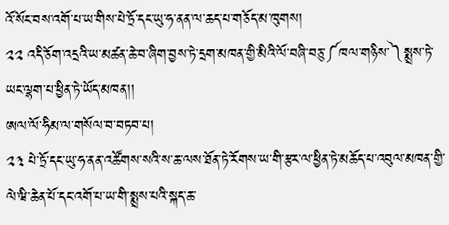འོ་སོང་བས་འགོ་པ་ཡ་གིས་པེ་ཏྲོ་དང་ཡུ་ཧ་ནན་ལ་ཆད་པ་གཅོད་མ་ཁུགས།
༢༢ འདི་ཅོག་འདྲའི་ཡ་མཚན་ཆེ་བ་ཞིག་བྱས་ཏེ་དྲག་མཁན་གྱི་མིའི་ལོ་བཞི་བཅུ་༼ཁལ་གཉིས་༽སྨྲས་ཏེ་ཡང་ལྷག་པ་ཕྱིན་ཏེ་ཡོད་མཁན།།
ཨལ་ལོ་ཧིམ་ལ་གསོལ་བ་བཏབ་པ།
༢༣ པེ་ཏྲོ་དང་ཡུ་ཧ་ནན་འཚོགས་སའི་ས་ཆ་ལས་ཐོན་ཏེ་རོགས་ཡ་གི་རྩར་ལ་ཕྱིན་ཏེ་མཆོད་པ་འབུལ་མཁན་གྱི་ལེ་ཝི་ཆེན་པོ་དང་འགོ་པ་ཡ་གི་སྨྲས་པའི་སྐད་ཆ་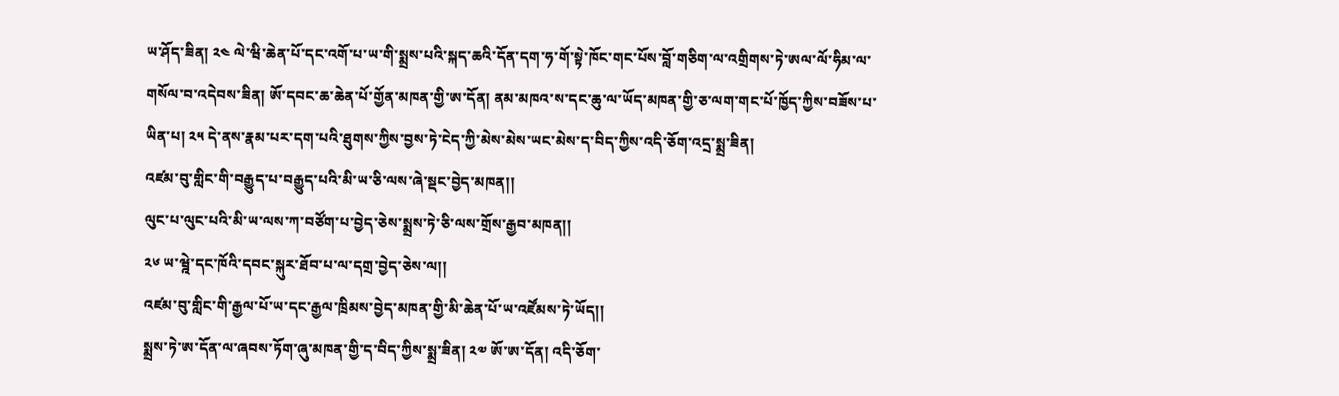ཡ་ཤོད་ཟིན། ༢༤ ལེ་ཝི་ཆེན་པོ་དང་འགོ་པ་ཡ་གི་སྨྲས་པའི་སྐད་ཆའི་དོན་དག་ཧ་གོ་སྟེ་ཁོང་གང་པོས་བློ་གཅིག་ལ་འགྲིགས་ཏེ་ཨལ་ལོ་ཧིམ་ལ་གསོལ་བ་འདེབས་ཟིན། ཨོ་དབང་ཆ་ཆེན་པོ་གྱོན་མཁན་གྱི་ཨ་དོན། ནམ་མཁའ་ས་དང་ཆུ་ལ་ཡོད་མཁན་གྱི་ཅ་ལག་གང་པོ་ཁྱོད་ཀྱིས་བཟོས་པ་ཡིན་པ། ༢༥ དེ་ནས་རྣམ་པར་དག་པའི་ཐུགས་ཀྱིས་བྱས་ཏེ་ངེད་ཀྱི་མེས་མེས་ཡང་མེས་ད་བིད་ཀྱིས་འདི་ཅོག་འདྲ་སྨྲ་ཟིན།
འཛམ་བུ་གླིང་གི་བརྒྱུད་པ་བརྒྱུད་པའི་མི་ཡ་ཅི་ལས་ཞེ་སྡང་བྱེད་མཁན།།
ལུང་པ་ལུང་པའི་མི་ཡ་ལས་ཀ་བཙོག་པ་བྱེད་ཅེས་སྨྲས་ཏེ་ཅི་ལས་གྲོས་རྒྱབ་མཁན།།
༢༦ ཡ་ཝྰེ་དང་ཁོའི་དབང་སྐུར་ཐོབ་པ་ལ་དགྲ་བྱེད་ཅེས་ལ།།
འཛམ་བུ་གླིང་གི་རྒྱལ་པོ་ཡ་དང་རྒྱལ་ཁྲིམས་བྱེད་མཁན་གྱི་མི་ཆེན་པོ་ཡ་འཛོམས་ཏེ་ཡོད།།
སྨྲས་ཏེ་ཨ་དོན་ལ་ཞབས་ཏོག་ཞུ་མཁན་གྱི་ད་བིད་ཀྱིས་སྨྲ་ཟིན། ༢༧ ཨོ་ཨ་དོན། འདི་ཅོག་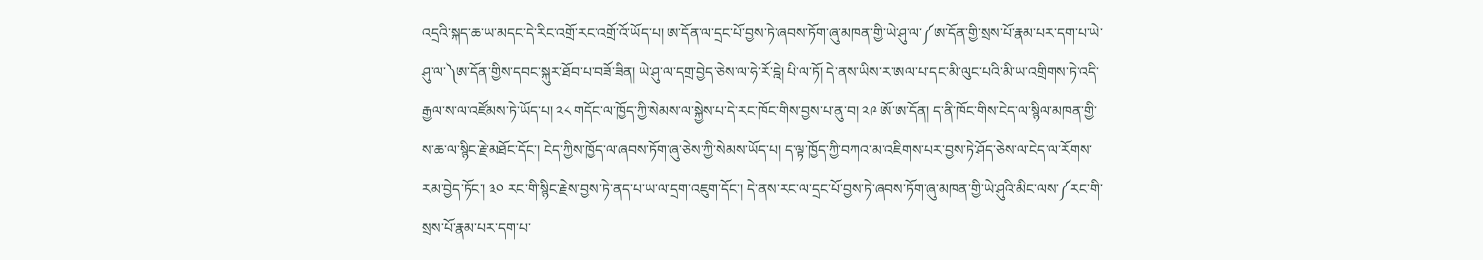འདྲའི་སྐད་ཆ་ཡ་མདང་དེ་རིང་འགྲོ་རང་འགྲོ་འོ་ཡོད་པ། ཨ་དོན་ལ་དྲང་པོ་བྱས་ཏེ་ཞབས་ཏོག་ཞུ་མཁན་གྱི་ཡེ་ཤུ་ལ་༼ཨ་དོན་གྱི་སྲས་པོ་རྣམ་པར་དག་པ་ཡེ་ཤུ་ལ་༽ཨ་དོན་གྱིས་དབང་སྐུར་ཐོབ་པ་བཟོ་ཟིན། ཡེ་ཤུ་ལ་དགྲ་བྱེད་ཅེས་ལ་ཧེ་རོ་དྰེ། པི་ལ་ཏོ། དེ་ནས་ཡིས་ར་ཨལ་པ་དང་མི་ལུང་པའི་མི་ཡ་འགྲིགས་ཏེ་འདི་རྒྱལ་ས་ལ་འཛོམས་ཏེ་ཡོད་པ། ༢༨ གདོང་ལ་ཁྱོད་ཀྱི་སེམས་ལ་སྐྱེས་པ་དེ་རང་ཁོང་གིས་བྱས་པ་ནུ་བ། ༢༩ ཨོ་ཨ་དོན། ད་ནི་ཁོང་གིས་ངེད་ལ་སྙིལ་མཁན་གྱི་ས་ཆ་ལ་སྙིང་རྗེ་མཐོང་དོང་། ངེད་ཀྱིས་ཁྱོད་ལ་ཞབས་ཏོག་ཞུ་ཅེས་ཀྱི་སེམས་ཡོད་པ། ད་ལྟ་ཁྱོད་ཀྱི་བཀའ་མ་འཇིགས་པར་བྱས་ཏེ་ཤོད་ཅེས་ལ་ངེད་ལ་རོགས་རམ་བྱེད་ཏོང་། ༣༠ རང་གི་སྙིང་རྗེས་བྱས་ཏེ་ནད་པ་ཡ་ལ་དྲག་འཇུག་དོང་། དེ་ནས་རང་ལ་དྲང་པོ་བྱས་ཏེ་ཞབས་ཏོག་ཞུ་མཁན་གྱི་ཡེ་ཤུའི་མིང་ལས་༼རང་གི་སྲས་པོ་རྣམ་པར་དག་པ་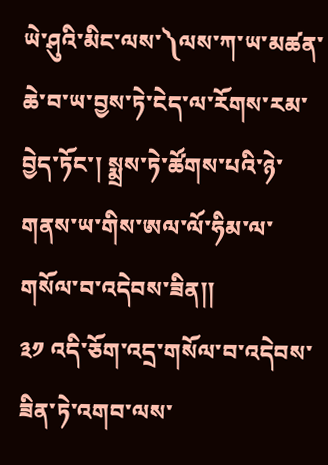ཡེ་ཤུའི་མིང་ལས་༽ལས་ཀ་ཡ་མཚན་ཆེ་བ་ཡ་བྱས་ཏེ་ངེད་ལ་རོགས་རམ་བྱེད་ཏོང་། སྨྲས་ཏེ་ཚོགས་པའི་ཉེ་གནས་ཡ་གིས་ཨལ་ལོ་ཧིམ་ལ་གསོལ་བ་འདེབས་ཟིན།།
༣༡ འདི་ཅོག་འདྲ་གསོལ་བ་འདེབས་ཟིན་ཏེ་འགབ་ལས་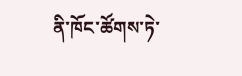ནི་ཁོང་ཚོགས་ཏེ་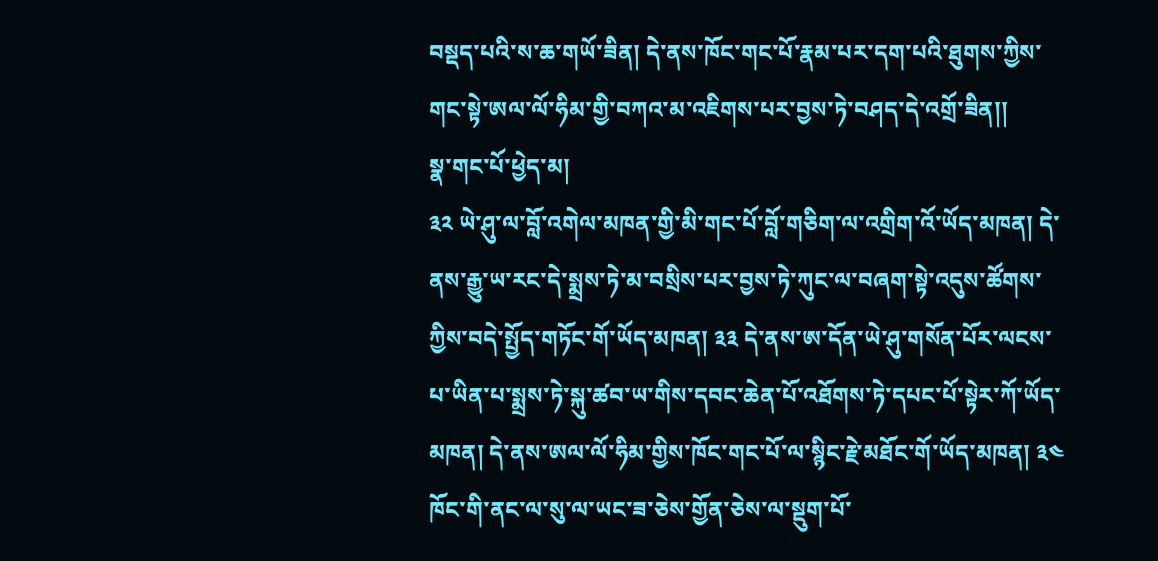བསྡད་པའི་ས་ཆ་གཡོ་ཟིན། དེ་ནས་ཁོང་གང་པོ་རྣམ་པར་དག་པའི་ཐུགས་ཀྱིས་གང་སྟེ་ཨལ་ལོ་ཧིམ་གྱི་བཀའ་མ་འཇིགས་པར་བྱས་ཏེ་བཤད་དེ་འགྲོ་ཟིན།།
སྣ་གང་པོ་ཕྱེད་མ།
༣༢ ཡེ་ཤུ་ལ་བློ་འགེལ་མཁན་གྱི་མི་གང་པོ་བློ་གཅིག་ལ་འགྲིག་འོ་ཡོད་མཁན། དེ་ནས་རྒྱུ་ཡ་རང་དེ་སྨྲས་ཏེ་མ་བསྲིས་པར་བྱས་ཏེ་ཀུང་ལ་བཞག་སྟེ་འདུས་ཚོགས་ཀྱིས་བདེ་སྤྱོད་གཏོང་གོ་ཡོད་མཁན། ༣༣ དེ་ནས་ཨ་དོན་ཡེ་ཤུ་གསོན་པོར་ལངས་པ་ཡིན་པ་སྨྲས་ཏེ་སྐུ་ཚབ་ཡ་གིས་དབང་ཆེན་པོ་འཐོགས་ཏེ་དཔང་པོ་སྟེར་ཀོ་ཡོད་མཁན། དེ་ནས་ཨལ་ལོ་ཧིམ་གྱིས་ཁོང་གང་པོ་ལ་སྙིང་རྗེ་མཐོང་གོ་ཡོད་མཁན། ༣༤ ཁོང་གི་ནང་ལ་སུ་ལ་ཡང་ཟ་ཅེས་གྱོན་ཅེས་ལ་སྡུག་པོ་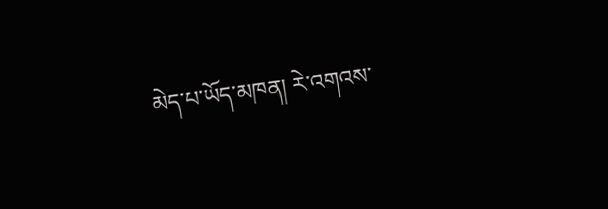མེད་པ་ཡོད་མཁན། རེ་འགའས་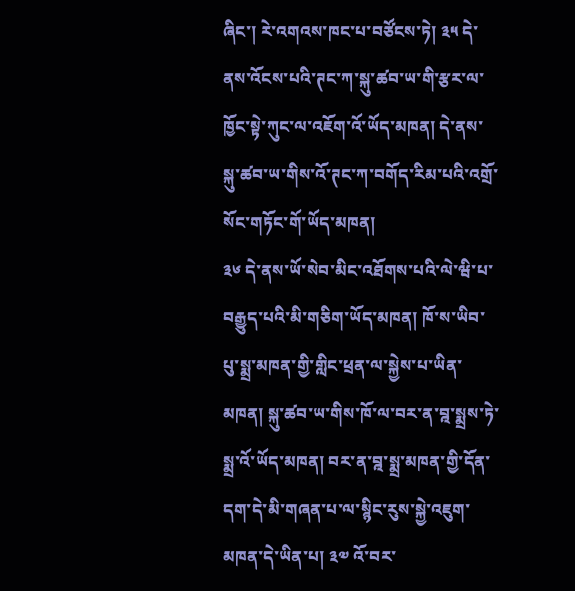ཞིང་། རེ་འགའས་ཁང་པ་བཙོངས་ཏེ། ༣༥ དེ་ནས་འོངས་པའི་ཊང་ཀ་སྐུ་ཚབ་ཡ་གི་རྩར་ལ་ཁྱོང་སྟེ་ཀུང་ལ་འཇོག་འོ་ཡོད་མཁན། དེ་ནས་སྐུ་ཚབ་ཡ་གིས་འོ་ཊང་ཀ་བགོད་རིམ་པའི་འགྲོ་སོང་གཏོང་གོ་ཡོད་མཁན།
༣༦ དེ་ནས་ཡོ་སེབ་མིང་འཐོགས་པའི་ལེ་ཝི་པ་བརྒྱུད་པའི་མི་གཅིག་ཡོད་མཁན། ཁོ་ས་ཡིབ་པུ་སྨྲ་མཁན་གྱི་གླིང་ཕྲན་ལ་སྐྱེས་པ་ཡིན་མཁན། སྐུ་ཚབ་ཡ་གིས་ཁོ་ལ་བར་ན་བྰ་སྨྲས་ཏེ་སྨྲ་འོ་ཡོད་མཁན། བར་ན་བྰ་སྨྲ་མཁན་གྱི་དོན་དག་དེ་མི་གཞན་པ་ལ་སྙིང་རུས་སྐྱེ་འཇུག་མཁན་དེ་ཡིན་པ། ༣༧ འོ་བར་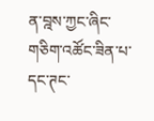ན་བྰས་ཀྱང་ཞིང་གཅིག་འཚོང་ཟིན་པ་དང་ཊང་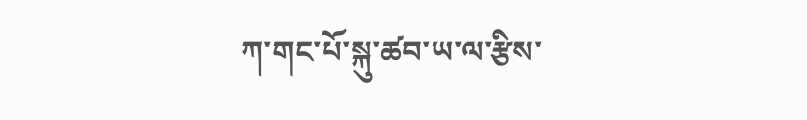ཀ་གང་པོ་སྐུ་ཚབ་ཡ་ལ་རྩིས་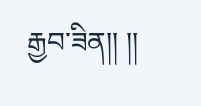རྒྱབ་ཟིན།། །།